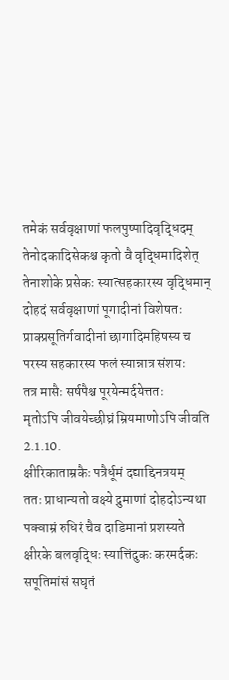तमेकं सर्ववृक्षाणां फलपुष्पादिवृद्धिदम्
तेनोदकादिसेकश्च कृतो वै वृद्धिमादिशेत्
तेनाशोके प्रसेकः स्यात्सहकारस्य वृद्धिमान्
दोहदं सर्ववृक्षाणां पूगादीनां विशेषतः
प्राक्प्रसूतिर्गवादीनां छागादिमहिषस्य च
परस्य सहकारस्य फलं स्यान्नात्र संशयः
तत्र मासैः सर्षपैश्च पूरयेन्मर्दयेत्ततः
मृतोऽपि जीवयेच्छीघ्रं म्रियमाणोऽपि जीवति 2.1.10.
क्षीरिकाताम्रकैः पत्रैर्धूमं दद्याद्दिनत्रयम्
ततः प्राधान्यतो वक्ष्ये द्रुमाणां दोहदोऽन्यथा
पक्वाम्रं रुधिरं चैव दाडिमानां प्रशस्यते
क्षीरके बलवृद्धिः स्यात्तिंदुकः करमर्दकः
सपूतिमांसं सघृतं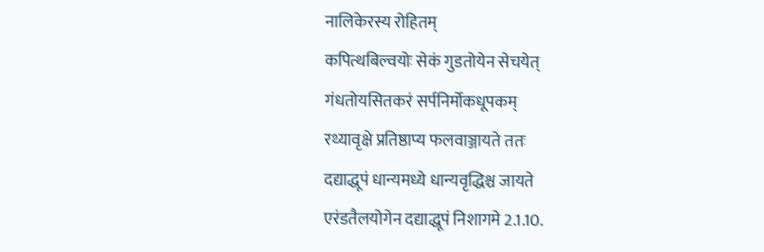नालिकेरस्य रोहितम्
कपित्थबिल्वयोः सेकं गुडतोयेन सेचयेत्
गंधतोयसितकरं सर्पनिर्मोकधूपकम्
रथ्यावृक्षे प्रतिष्ठाप्य फलवाञ्जायते ततः
दद्याद्धूपं धान्यमध्ये धान्यवृद्धिश्च जायते
एरंडतैलयोगेन दद्याद्धूपं निशागमे 2.1.10.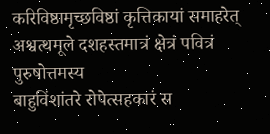करिविष्ठामृच्छविष्ठां कृत्तिकायां समाहरेत्
अश्वत्थमूले दशहस्तमात्रं क्षेत्रं पवित्रं पुरुषोत्तमस्य
बाहुविंशांतरे रोपेत्सहकारं स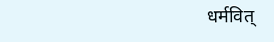धर्मवित्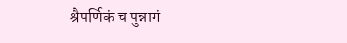श्रैपर्णिकं च पुन्नागं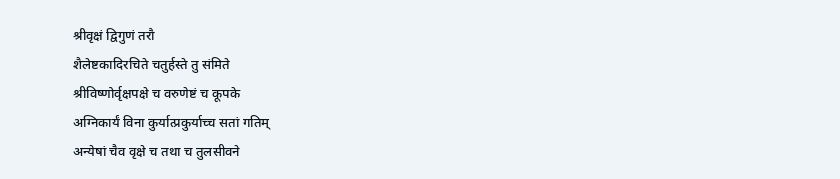श्रीवृक्षं द्विगुणं तरौ
शैलेष्टकादिरचिते चतुर्हस्ते तु संमिते
श्रीविष्णोर्वृक्षपक्षे च वरुणेष्टं च कूपके
अग्निकार्यं विना कुर्यात्प्रकुर्याच्च सतां गतिम्
अन्येषां चैव वृक्षे च तथा च तुलसीवने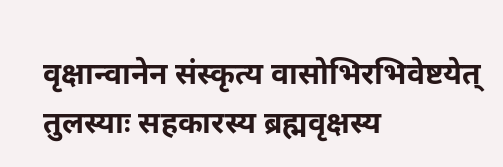वृक्षान्वानेन संस्कृत्य वासोभिरभिवेष्टयेत्
तुलस्याः सहकारस्य ब्रह्मवृक्षस्य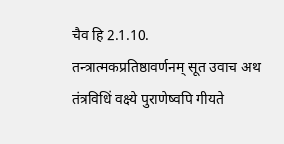चैव हि 2.1.10.
तन्त्रात्मकप्रतिष्ठावर्णनम् सूत उवाच अथ तंत्रविधिं वक्ष्ये पुराणेष्वपि गीयते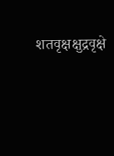शतवृक्षक्षुद्रवृक्षे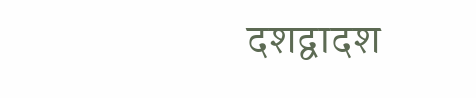दशद्वादश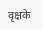वृक्षके